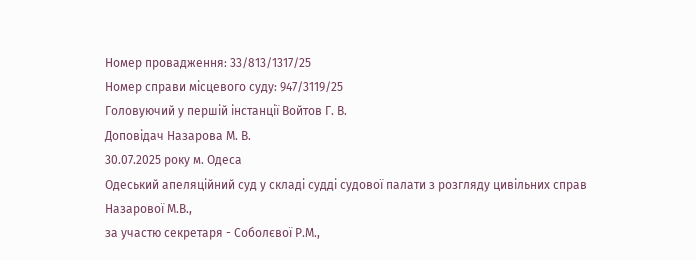Номер провадження: 33/813/1317/25
Номер справи місцевого суду: 947/3119/25
Головуючий у першій інстанції Войтов Г. В.
Доповідач Назарова М. В.
30.07.2025 року м. Одеса
Одеський апеляційний суд у складі судді судової палати з розгляду цивільних справ Назарової М.В.,
за участю секретаря - Соболєвої Р.М.,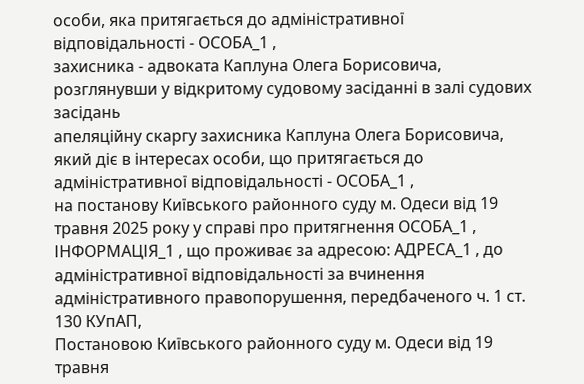особи, яка притягається до адміністративної відповідальності - ОСОБА_1 ,
захисника - адвоката Каплуна Олега Борисовича,
розглянувши у відкритому судовому засіданні в залі судових засідань
апеляційну скаргу захисника Каплуна Олега Борисовича, який діє в інтересах особи, що притягається до адміністративної відповідальності - ОСОБА_1 ,
на постанову Київського районного суду м. Одеси від 19 травня 2025 року у справі про притягнення ОСОБА_1 , ІНФОРМАЦІЯ_1 , що проживає за адресою: АДРЕСА_1 , до адміністративної відповідальності за вчинення адміністративного правопорушення, передбаченого ч. 1 ст. 130 КУпАП,
Постановою Київського районного суду м. Одеси від 19 травня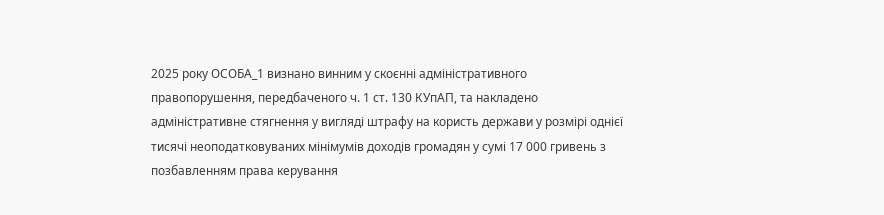2025 року ОСОБА_1 визнано винним у скоєнні адміністративного правопорушення, передбаченого ч. 1 ст. 130 КУпАП, та накладено адміністративне стягнення у вигляді штрафу на користь держави у розмірі однієї тисячі неоподатковуваних мінімумів доходів громадян у сумі 17 000 гривень з позбавленням права керування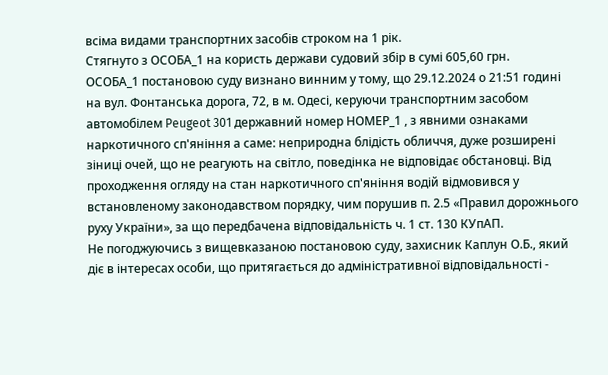всіма видами транспортних засобів строком на 1 рік.
Стягнуто з ОСОБА_1 на користь держави судовий збір в сумі 605,60 грн.
ОСОБА_1 постановою суду визнано винним у тому, що 29.12.2024 о 21:51 годині на вул. Фонтанська дорога, 72, в м. Одесі, керуючи транспортним засобом автомобілем Peugeot 301 державний номер НОМЕР_1 , з явними ознаками наркотичного сп'яніння а саме: неприродна блідість обличчя, дуже розширені зіниці очей, що не реагують на світло, поведінка не відповідає обстановці. Від проходження огляду на стан наркотичного сп'яніння водій відмовився у встановленому законодавством порядку, чим порушив п. 2.5 «Правил дорожнього руху України», за що передбачена відповідальність ч. 1 ст. 130 КУпАП.
Не погоджуючись з вищевказаною постановою суду, захисник Каплун О.Б., який діє в інтересах особи, що притягається до адміністративної відповідальності -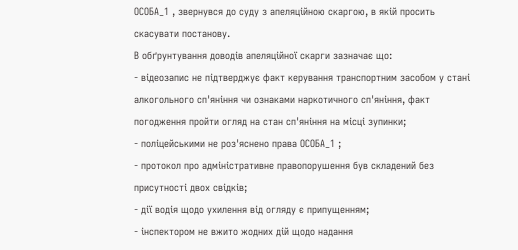ОСОБА_1 , звернувся до суду з апеляційною скаргою, в якій просить скасувати постанову.
В обґрунтування доводів апеляційної скарги зазначає що:
- відеозапис не підтверджує факт керування транспортним засобом у стані алкогольного сп'яніння чи ознаками наркотичного сп'яніння, факт погодження пройти огляд на стан сп'яніння на місці зупинки;
- поліцейськими не роз'яснено права ОСОБА_1 ;
- протокол про адміністративне правопорушення був складений без присутності двох свідків;
- дії водія щодо ухилення від огляду є припущенням;
- інспектором не вжито жодних дій щодо надання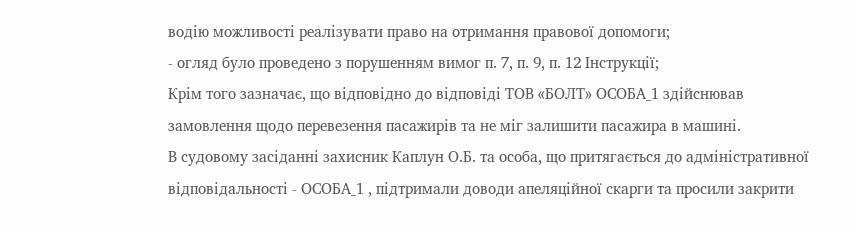водію можливості реалізувати право на отримання правової допомоги;
- огляд було проведено з порушенням вимог п. 7, п. 9, п. 12 Інструкції;
Крім того зазначає, що відповідно до відповіді ТОВ «БОЛТ» ОСОБА_1 здійснював замовлення щодо перевезення пасажирів та не міг залишити пасажира в машині.
В судовому засіданні захисник Каплун О.Б. та особа, що притягається до адміністративної відповідальності - ОСОБА_1 , підтримали доводи апеляційної скарги та просили закрити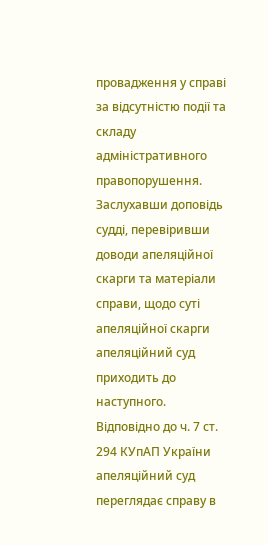провадження у справі за відсутністю події та складу адміністративного правопорушення.
Заслухавши доповідь судді, перевіривши доводи апеляційної скарги та матеріали справи, щодо суті апеляційної скарги апеляційний суд приходить до наступного.
Відповідно до ч. 7 ст. 294 КУпАП України апеляційний суд переглядає справу в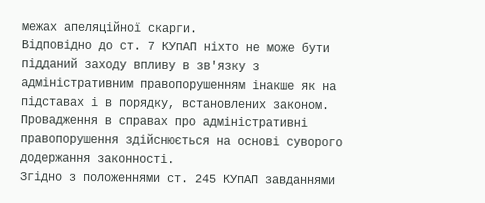межах апеляційної скарги.
Відповідно до ст. 7 КУпАП ніхто не може бути підданий заходу впливу в зв'язку з адміністративним правопорушенням інакше як на підставах і в порядку, встановлених законом.
Провадження в справах про адміністративні правопорушення здійснюється на основі суворого додержання законності.
Згідно з положеннями ст. 245 КУпАП завданнями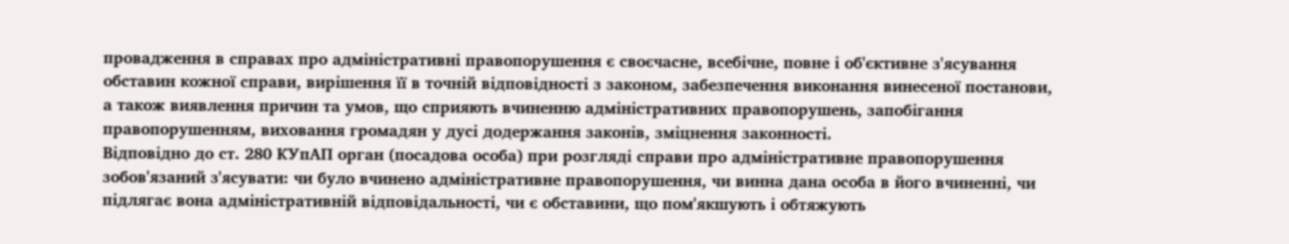провадження в справах про адміністративні правопорушення є своєчасне, всебічне, повне і об'єктивне з'ясування обставин кожної справи, вирішення її в точній відповідності з законом, забезпечення виконання винесеної постанови, а також виявлення причин та умов, що сприяють вчиненню адміністративних правопорушень, запобігання правопорушенням, виховання громадян у дусі додержання законів, зміцнення законності.
Відповідно до ст. 280 КУпАП орган (посадова особа) при розгляді справи про адміністративне правопорушення зобов'язаний з'ясувати: чи було вчинено адміністративне правопорушення, чи винна дана особа в його вчиненні, чи підлягає вона адміністративній відповідальності, чи є обставини, що пом'якшують і обтяжують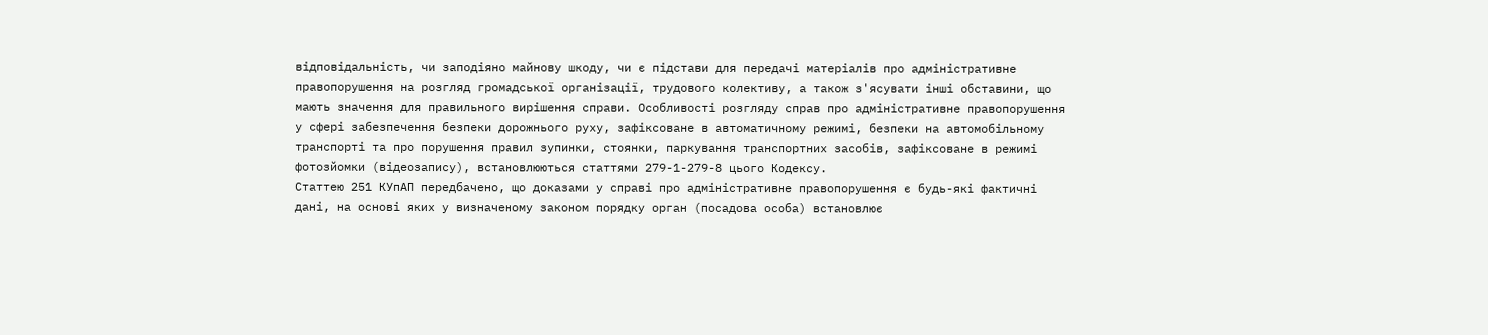відповідальність, чи заподіяно майнову шкоду, чи є підстави для передачі матеріалів про адміністративне правопорушення на розгляд громадської організації, трудового колективу, а також з'ясувати інші обставини, що мають значення для правильного вирішення справи. Особливості розгляду справ про адміністративне правопорушення у сфері забезпечення безпеки дорожнього руху, зафіксоване в автоматичному режимі, безпеки на автомобільному транспорті та про порушення правил зупинки, стоянки, паркування транспортних засобів, зафіксоване в режимі фотозйомки (відеозапису), встановлюються статтями 279-1-279-8 цього Кодексу.
Статтею 251 КУпАП передбачено, що доказами у справі про адміністративне правопорушення є будь-які фактичні дані, на основі яких у визначеному законом порядку орган (посадова особа) встановлює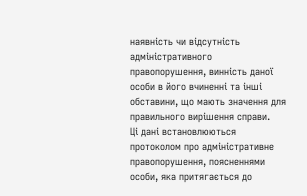наявність чи відсутність адміністративного правопорушення, винність даної особи в його вчиненні та інші обставини, що мають значення для правильного вирішення справи.
Ці дані встановлюються протоколом про адміністративне правопорушення, поясненнями особи, яка притягається до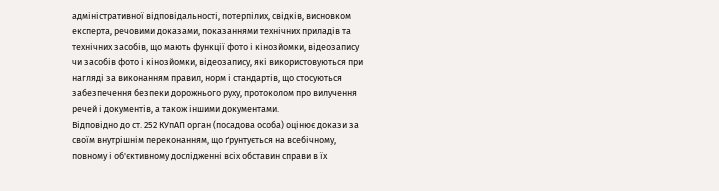адміністративної відповідальності, потерпілих, свідків, висновком експерта, речовими доказами, показаннями технічних приладів та технічних засобів, що мають функції фото і кінозйомки, відеозапису чи засобів фото і кінозйомки, відеозапису, які використовуються при нагляді за виконанням правил, норм і стандартів, що стосуються забезпечення безпеки дорожнього руху, протоколом про вилучення речей і документів, а також іншими документами.
Відповідно до ст. 252 КУпАП орган (посадова особа) оцінює докази за своїм внутрішнім переконанням, що ґрунтується на всебічному, повному і об'єктивному дослідженні всіх обставин справи в їх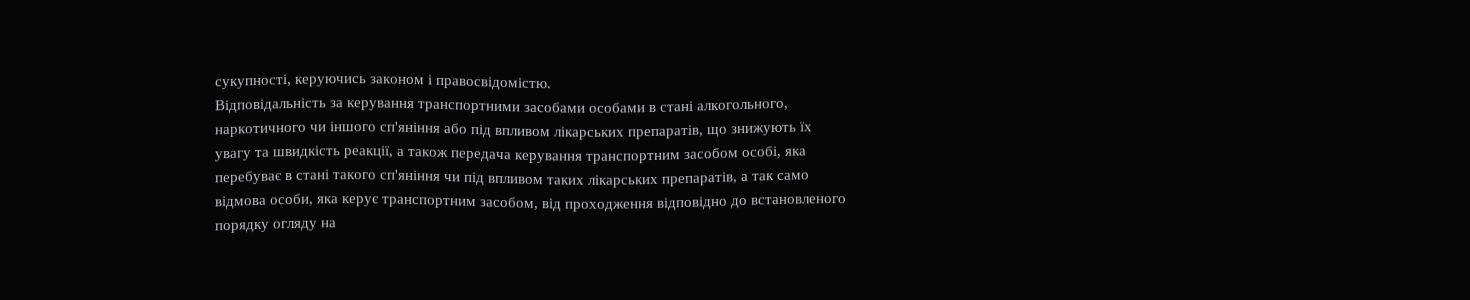сукупності, керуючись законом і правосвідомістю.
Відповідальність за керування транспортними засобами особами в стані алкогольного, наркотичного чи іншого сп'яніння або під впливом лікарських препаратів, що знижують їх увагу та швидкість реакції, а також передача керування транспортним засобом особі, яка перебуває в стані такого сп'яніння чи під впливом таких лікарських препаратів, а так само відмова особи, яка керує транспортним засобом, від проходження відповідно до встановленого порядку огляду на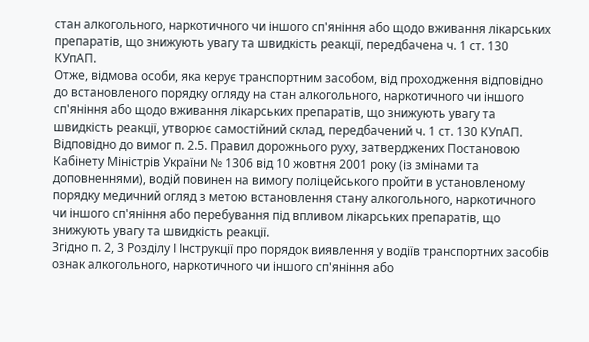стан алкогольного, наркотичного чи іншого сп'яніння або щодо вживання лікарських препаратів, що знижують увагу та швидкість реакції, передбачена ч. 1 ст. 130 КУпАП.
Отже, відмова особи, яка керує транспортним засобом, від проходження відповідно до встановленого порядку огляду на стан алкогольного, наркотичного чи іншого сп'яніння або щодо вживання лікарських препаратів, що знижують увагу та швидкість реакції, утворює самостійний склад, передбачений ч. 1 ст. 130 КУпАП.
Відповідно до вимог п. 2.5. Правил дорожнього руху, затверджених Постановою Кабінету Міністрів України № 1306 від 10 жовтня 2001 року (із змінами та доповненнями), водій повинен на вимогу поліцейського пройти в установленому порядку медичний огляд з метою встановлення стану алкогольного, наркотичного чи іншого сп'яніння або перебування під впливом лікарських препаратів, що знижують увагу та швидкість реакції.
Згідно п. 2, 3 Розділу І Інструкції про порядок виявлення у водіїв транспортних засобів ознак алкогольного, наркотичного чи іншого сп'яніння або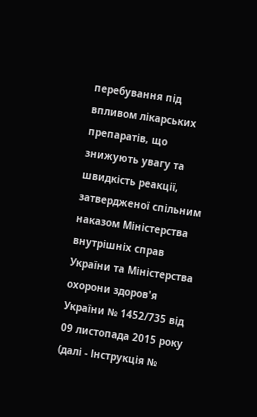перебування під впливом лікарських препаратів, що знижують увагу та швидкість реакції, затвердженої спільним наказом Міністерства внутрішніх справ України та Міністерства охорони здоров'я України № 1452/735 від 09 листопада 2015 року (далі - Інструкція №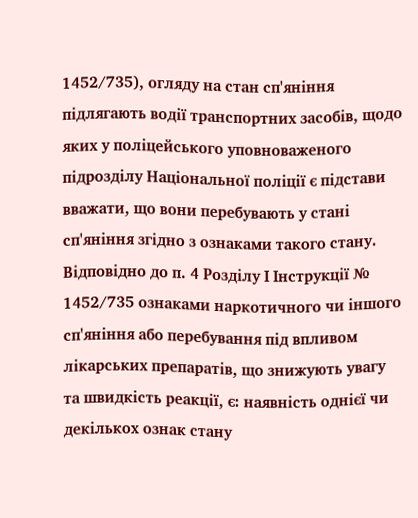1452/735), огляду на стан сп'яніння підлягають водії транспортних засобів, щодо яких у поліцейського уповноваженого підрозділу Національної поліції є підстави вважати, що вони перебувають у стані сп'яніння згідно з ознаками такого стану.
Відповідно до п. 4 Розділу І Інструкції № 1452/735 ознаками наркотичного чи іншого сп'яніння або перебування під впливом лікарських препаратів, що знижують увагу та швидкість реакції, є: наявність однієї чи декількох ознак стану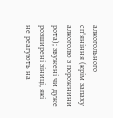алкогольного сп'яніння (крім запаху алкоголю з порожнини рота); звужені чи дуже розширені зіниці, які не реагують на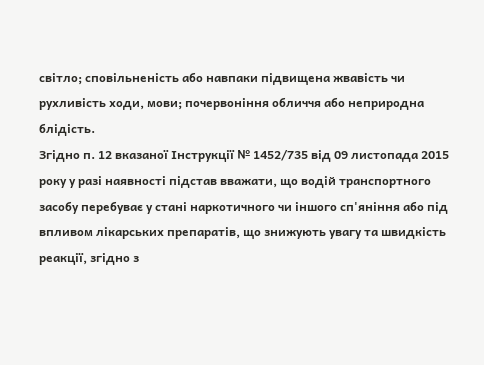світло; сповільненість або навпаки підвищена жвавість чи рухливість ходи, мови; почервоніння обличчя або неприродна блідість.
Згідно п. 12 вказаної Інструкції № 1452/735 від 09 листопада 2015 року у разі наявності підстав вважати, що водій транспортного засобу перебуває у стані наркотичного чи іншого сп'яніння або під впливом лікарських препаратів, що знижують увагу та швидкість реакції, згідно з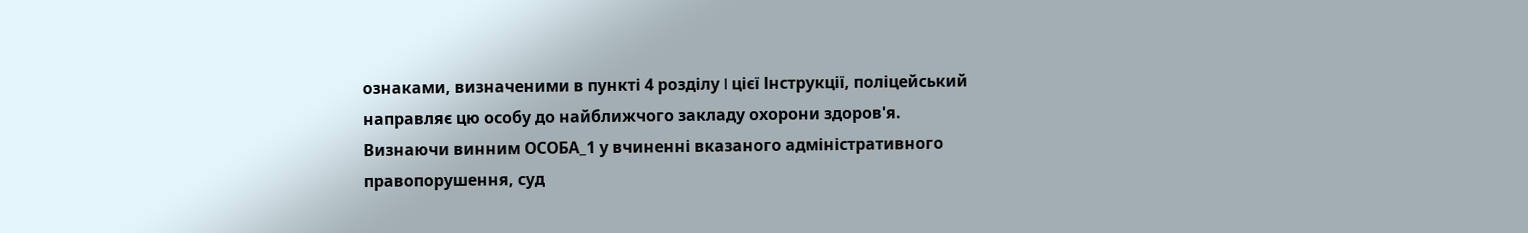ознаками, визначеними в пункті 4 розділу I цієї Інструкції, поліцейський направляє цю особу до найближчого закладу охорони здоров'я.
Визнаючи винним ОСОБА_1 у вчиненні вказаного адміністративного правопорушення, суд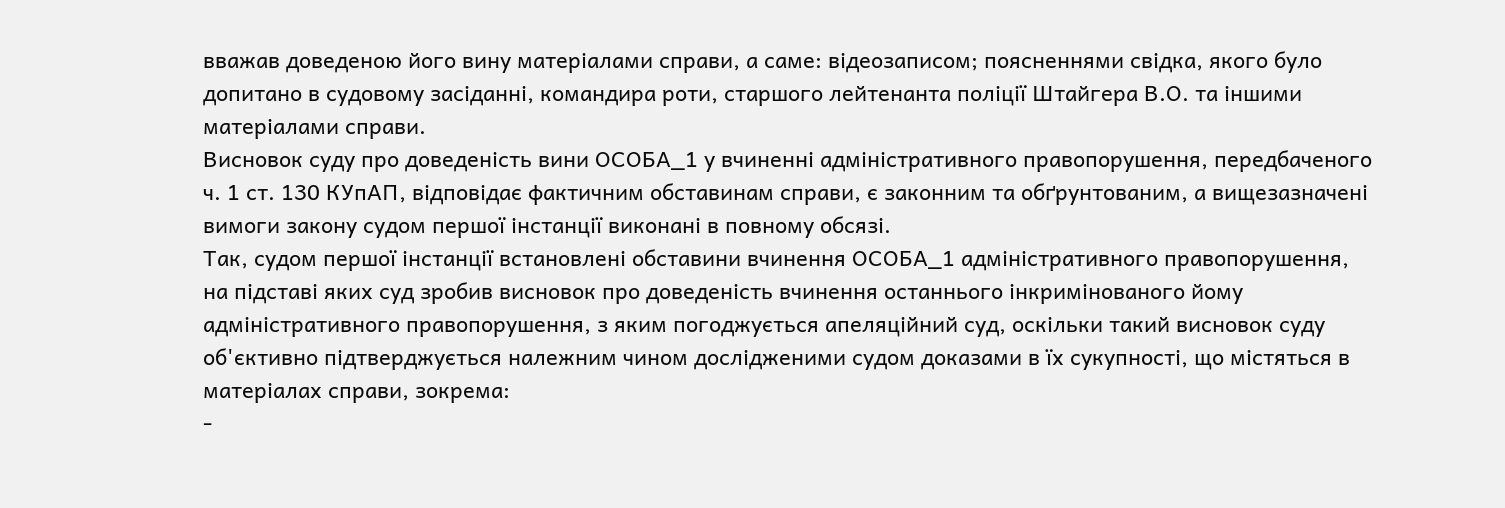вважав доведеною його вину матеріалами справи, а саме: відеозаписом; поясненнями свідка, якого було допитано в судовому засіданні, командира роти, старшого лейтенанта поліції Штайгера В.О. та іншими матеріалами справи.
Висновок суду про доведеність вини ОСОБА_1 у вчиненні адміністративного правопорушення, передбаченого ч. 1 ст. 130 КУпАП, відповідає фактичним обставинам справи, є законним та обґрунтованим, а вищезазначені вимоги закону судом першої інстанції виконані в повному обсязі.
Так, судом першої інстанції встановлені обставини вчинення ОСОБА_1 адміністративного правопорушення, на підставі яких суд зробив висновок про доведеність вчинення останнього інкримінованого йому адміністративного правопорушення, з яким погоджується апеляційний суд, оскільки такий висновок суду об'єктивно підтверджується належним чином дослідженими судом доказами в їх сукупності, що містяться в матеріалах справи, зокрема:
-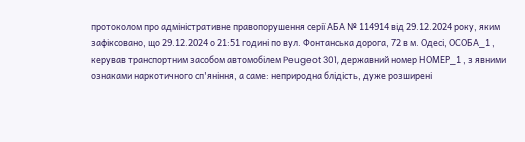протоколом про адміністративне правопорушення серії АБА № 114914 від 29.12.2024 року, яким зафіксовано, що 29.12.2024 о 21:51 годині по вул. Фонтанська дорога, 72 в м. Одесі, ОСОБА_1 , керував транспортним засобом автомобілем Peugeot 301, державний номер НОМЕР_1 , з явними ознаками наркотичного сп'яніння, а саме: неприродна блідість, дуже розширені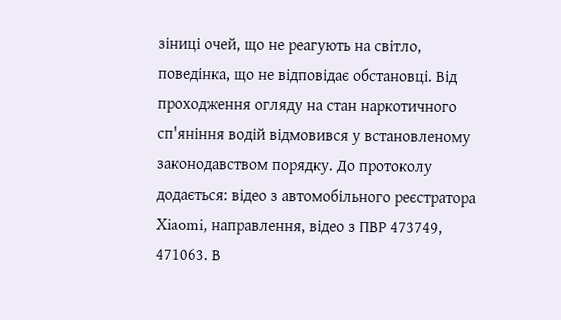зіниці очей, що не реагують на світло, поведінка, що не відповідає обстановці. Від проходження огляду на стан наркотичного сп'яніння водій відмовився у встановленому законодавством порядку. До протоколу додається: відео з автомобільного реєстратора Xiaomi, направлення, відео з ПВР 473749, 471063. В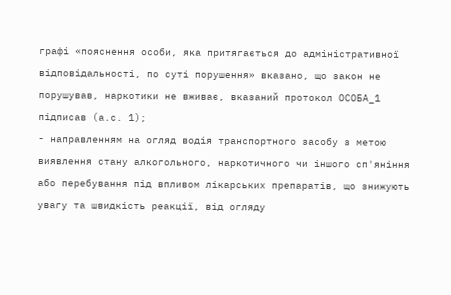графі «пояснення особи, яка притягається до адміністративної відповідальності, по суті порушення» вказано, що закон не порушував, наркотики не вживає, вказаний протокол ОСОБА_1 підписав (а.с. 1);
- направленням на огляд водія транспортного засобу з метою виявлення стану алкогольного, наркотичного чи іншого сп'яніння або перебування під впливом лікарських препаратів, що знижують увагу та швидкість реакції, від огляду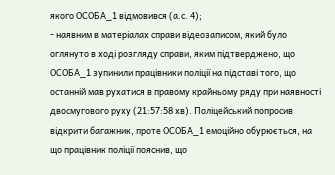якого ОСОБА_1 відмовився (а.с. 4);
- наявним в матеріалах справи відеозаписом, який було оглянуто в ході розгляду справи, яким підтверджено, що ОСОБА_1 зупинили працівники поліції на підставі того, що останній мав рухатися в правому крайньому ряду при наявності двосмугового руху (21:57:58 хв). Поліцейський попросив відкрити багажник, проте ОСОБА_1 емоційно обурюється, на що працівник поліції пояснив, що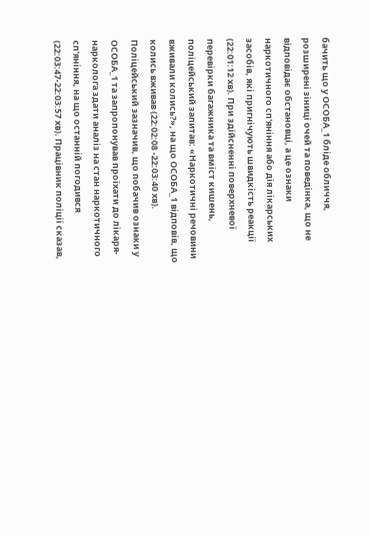бачить що у ОСОБА_1 бліде обличчя, розширені зіниці очей та поведінка, що не відповідає обстановці, а це ознаки наркотичного сп'яніння або дія лікарських засобів, які пригнічують швидкість реакції (22:01:12 хв). При здійсненні поверхневої перевірки багажника та вміст кишень, поліцейський запитав: «Наркотичні речовини вживали колись?», на що ОСОБА_1 відповів, що колись вживав (22:02:08 -22:03:40 хв). Поліцейський зазначив, що побачив ознаки у ОСОБА_1 та запропонував проїхати до лікаря-нарколога здати аналіз на стан наркотичного сп'яніння, на що останній погодився (22:03:47-22:03:57 хв). Працівник поліції сказав,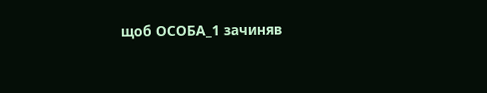щоб ОСОБА_1 зачиняв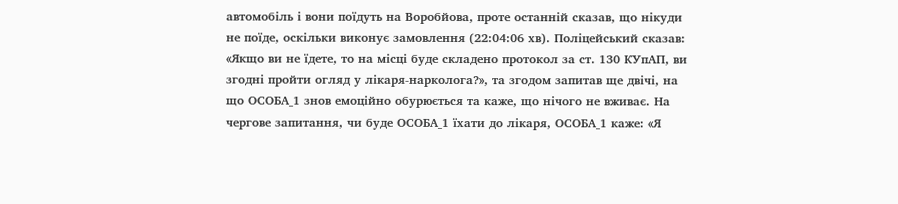автомобіль і вони поїдуть на Воробйова, проте останній сказав, що нікуди не поїде, оскільки виконує замовлення (22:04:06 хв). Поліцейський сказав: «Якщо ви не їдете, то на місці буде складено протокол за ст. 130 КУпАП, ви згодні пройти огляд у лікаря-нарколога?», та згодом запитав ще двічі, на що ОСОБА_1 знов емоційно обурюється та каже, що нічого не вживає. На чергове запитання, чи буде ОСОБА_1 їхати до лікаря, ОСОБА_1 каже: «Я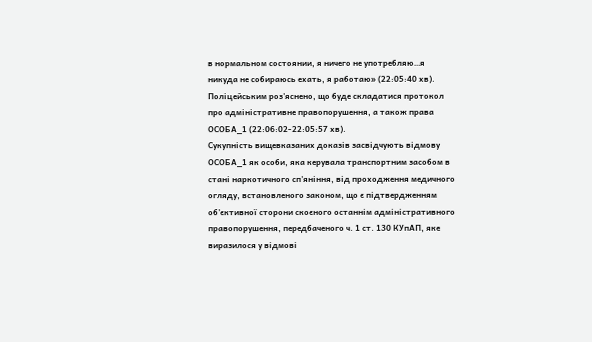в нормальном состоянии, я ничего не употребляю…я никуда не собираюсь ехать, я работаю» (22:05:40 хв). Поліцейським роз'яснено, що буде складатися протокол про адміністративне правопорушення, а також права ОСОБА_1 (22:06:02-22:05:57 хв).
Сукупність вищевказаних доказів засвідчують відмову ОСОБА_1 як особи, яка керувала транспортним засобом в стані наркотичного сп'яніння, від проходження медичного огляду, встановленого законом, що є підтвердженням об'єктивної сторони скоєного останнім адміністративного правопорушення, передбаченого ч. 1 ст. 130 КУпАП, яке виразилося у відмові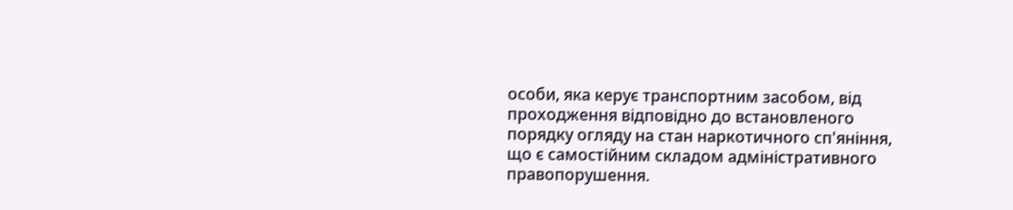особи, яка керує транспортним засобом, від проходження відповідно до встановленого порядку огляду на стан наркотичного сп'яніння, що є самостійним складом адміністративного правопорушення.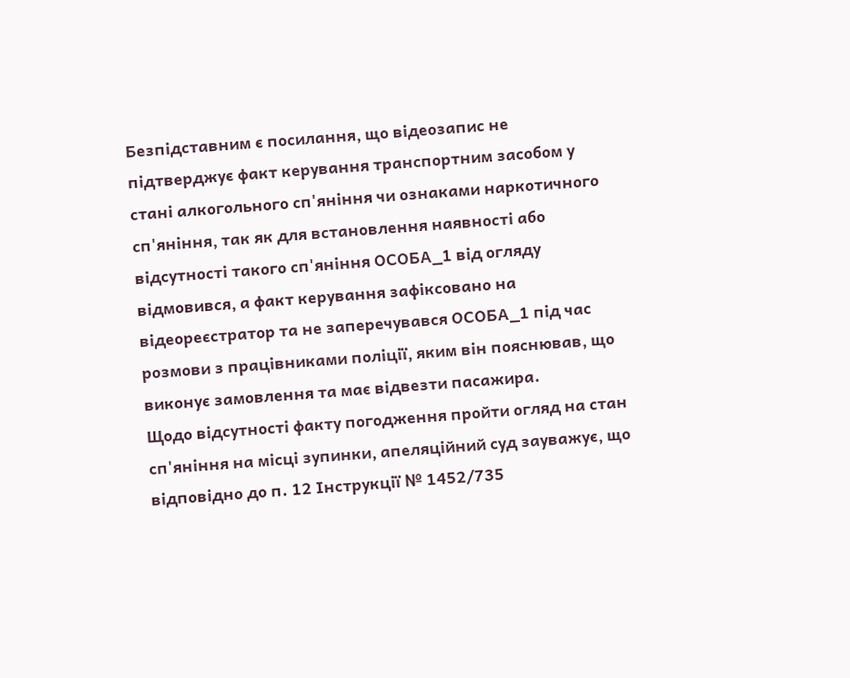Безпідставним є посилання, що відеозапис не підтверджує факт керування транспортним засобом у стані алкогольного сп'яніння чи ознаками наркотичного сп'яніння, так як для встановлення наявності або відсутності такого сп'яніння ОСОБА_1 від огляду відмовився, а факт керування зафіксовано на відеореєстратор та не заперечувався ОСОБА_1 під час розмови з працівниками поліції, яким він пояснював, що виконує замовлення та має відвезти пасажира.
Щодо відсутності факту погодження пройти огляд на стан сп'яніння на місці зупинки, апеляційний суд зауважує, що відповідно до п. 12 Інструкції № 1452/735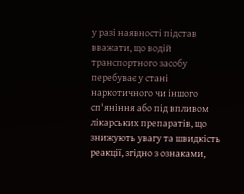у разі наявності підстав вважати, що водій транспортного засобу перебуває у стані наркотичного чи іншого сп'яніння або під впливом лікарських препаратів, що знижують увагу та швидкість реакції, згідно з ознаками,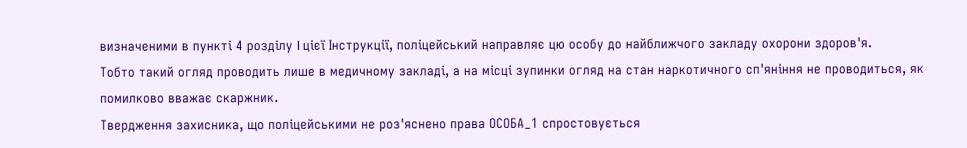визначеними в пункті 4 розділу I цієї Інструкції, поліцейський направляє цю особу до найближчого закладу охорони здоров'я.
Тобто такий огляд проводить лише в медичному закладі, а на місці зупинки огляд на стан наркотичного сп'яніння не проводиться, як помилково вважає скаржник.
Твердження захисника, що поліцейськими не роз'яснено права ОСОБА_1 спростовується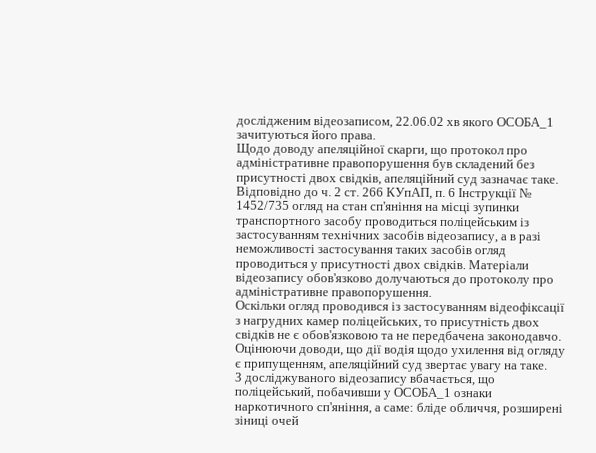дослідженим відеозаписом, 22.06.02 хв якого ОСОБА_1 зачитуються його права.
Щодо доводу апеляційної скарги, що протокол про адміністративне правопорушення був складений без присутності двох свідків, апеляційний суд зазначає таке.
Відповідно до ч. 2 ст. 266 КУпАП, п. 6 Інструкції № 1452/735 огляд на стан сп'яніння на місці зупинки транспортного засобу проводиться поліцейським із застосуванням технічних засобів відеозапису, а в разі неможливості застосування таких засобів огляд проводиться у присутності двох свідків. Матеріали відеозапису обов'язково долучаються до протоколу про адміністративне правопорушення.
Оскільки огляд проводився із застосуванням відеофіксації з нагрудних камер поліцейських, то присутність двох свідків не є обов'язковою та не передбачена законодавчо.
Оцінюючи доводи, що дії водія щодо ухилення від огляду є припущенням, апеляційний суд звертає увагу на таке.
З досліджуваного відеозапису вбачається, що поліцейський, побачивши у ОСОБА_1 ознаки наркотичного сп'яніння, а саме: бліде обличчя, розширені зіниці очей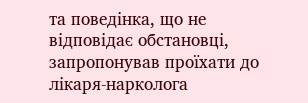та поведінка, що не відповідає обстановці, запропонував проїхати до лікаря-нарколога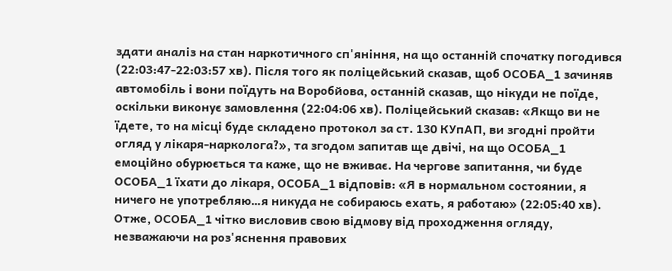здати аналіз на стан наркотичного сп'яніння, на що останній спочатку погодився (22:03:47-22:03:57 хв). Після того як поліцейський сказав, щоб ОСОБА_1 зачиняв автомобіль і вони поїдуть на Воробйова, останній сказав, що нікуди не поїде, оскільки виконує замовлення (22:04:06 хв). Поліцейський сказав: «Якщо ви не їдете, то на місці буде складено протокол за ст. 130 КУпАП, ви згодні пройти огляд у лікаря-нарколога?», та згодом запитав ще двічі, на що ОСОБА_1 емоційно обурюється та каже, що не вживає. На чергове запитання, чи буде ОСОБА_1 їхати до лікаря, ОСОБА_1 відповів: «Я в нормальном состоянии, я ничего не употребляю…я никуда не собираюсь ехать, я работаю» (22:05:40 хв).
Отже, ОСОБА_1 чітко висловив свою відмову від проходження огляду, незважаючи на роз'яснення правових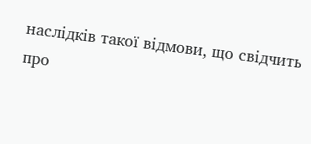наслідків такої відмови, що свідчить про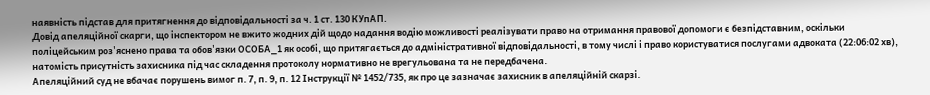наявність підстав для притягнення до відповідальності за ч. 1 ст. 130 КУпАП.
Довід апеляційної скарги, що інспектором не вжито жодних дій щодо надання водію можливості реалізувати право на отримання правової допомоги є безпідставним, оскільки поліцейським роз'яснено права та обов'язки ОСОБА_1 як особі, що притягається до адміністративної відповідальності, в тому числі і право користуватися послугами адвоката (22:06:02 хв), натомість присутність захисника під час складення протоколу нормативно не врегульована та не передбачена.
Апеляційний суд не вбачає порушень вимог п. 7, п. 9, п. 12 Інструкції № 1452/735, як про це зазначає захисник в апеляційній скарзі.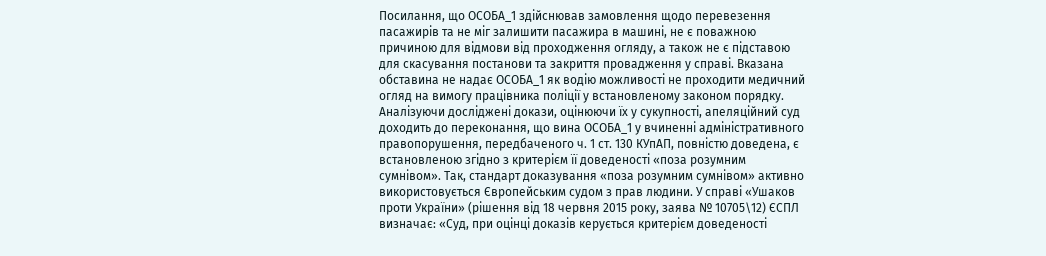Посилання, що ОСОБА_1 здійснював замовлення щодо перевезення пасажирів та не міг залишити пасажира в машині, не є поважною причиною для відмови від проходження огляду, а також не є підставою для скасування постанови та закриття провадження у справі. Вказана обставина не надає ОСОБА_1 як водію можливості не проходити медичний огляд на вимогу працівника поліції у встановленому законом порядку.
Аналізуючи досліджені докази, оцінюючи їх у сукупності, апеляційний суд доходить до переконання, що вина ОСОБА_1 у вчиненні адміністративного правопорушення, передбаченого ч. 1 ст. 130 КУпАП, повністю доведена, є встановленою згідно з критерієм її доведеності «поза розумним сумнівом». Так, стандарт доказування «поза розумним сумнівом» активно використовується Європейським судом з прав людини. У справі «Ушаков проти України» (рішення від 18 червня 2015 року, заява № 10705\12) ЄСПЛ визначає: «Суд, при оцінці доказів керується критерієм доведеності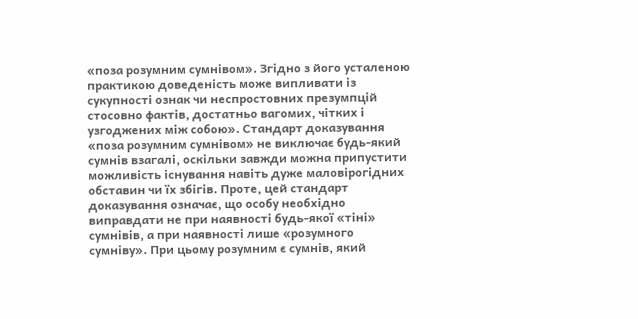«поза розумним сумнівом». Згідно з його усталеною практикою доведеність може випливати із сукупності ознак чи неспростовних презумпцій стосовно фактів, достатньо вагомих, чітких і узгоджених між собою». Стандарт доказування «поза розумним сумнівом» не виключає будь-який сумнів взагалі, оскільки завжди можна припустити можливість існування навіть дуже маловірогідних обставин чи їх збігів. Проте, цей стандарт доказування означає, що особу необхідно виправдати не при наявності будь-якої «тіні» сумнівів, а при наявності лише «розумного сумніву». При цьому розумним є сумнів, який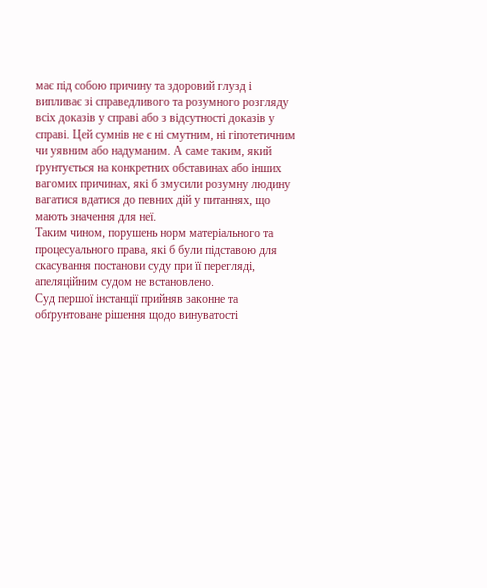має під собою причину та здоровий глузд і випливає зі справедливого та розумного розгляду всіх доказів у справі або з відсутності доказів у справі. Цей сумнів не є ні смутним, ні гіпотетичним чи уявним або надуманим. А саме таким, який ґрунтується на конкретних обставинах або інших вагомих причинах, які б змусили розумну людину вагатися вдатися до певних дій у питаннях, що мають значення для неї.
Таким чином, порушень норм матеріального та процесуального права, які б були підставою для скасування постанови суду при її перегляді, апеляційним судом не встановлено.
Суд першої інстанції прийняв законне та обґрунтоване рішення щодо винуватості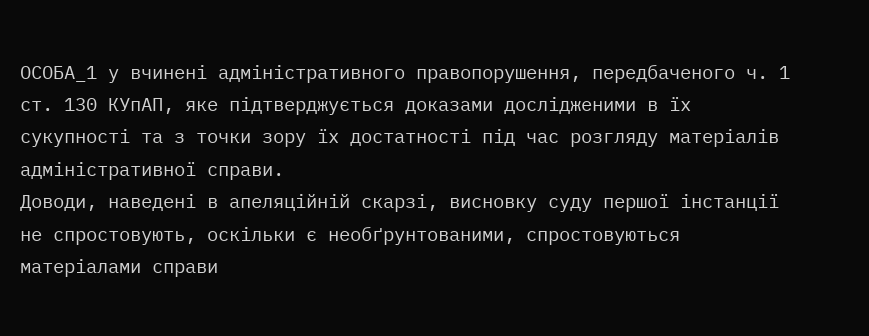ОСОБА_1 у вчинені адміністративного правопорушення, передбаченого ч. 1 ст. 130 КУпАП, яке підтверджується доказами дослідженими в їх сукупності та з точки зору їх достатності під час розгляду матеріалів адміністративної справи.
Доводи, наведені в апеляційній скарзі, висновку суду першої інстанції не спростовують, оскільки є необґрунтованими, спростовуються матеріалами справи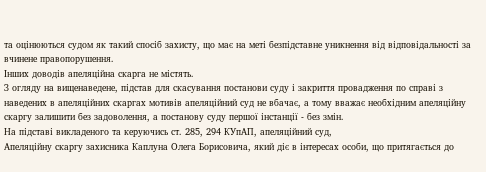та оцінюються судом як такий спосіб захисту, що має на меті безпідставне уникнення від відповідальності за вчинене правопорушення.
Інших доводів апеляційна скарга не містять.
З огляду на вищенаведене, підстав для скасування постанови суду і закриття провадження по справі з наведених в апеляційних скаргах мотивів апеляційний суд не вбачає, а тому вважає необхідним апеляційну скаргу залишити без задоволення, а постанову суду першої інстанції - без змін.
На підставі викладеного та керуючись ст. 285, 294 КУпАП, апеляційний суд,
Апеляційну скаргу захисника Каплуна Олега Борисовича, який діє в інтересах особи, що притягається до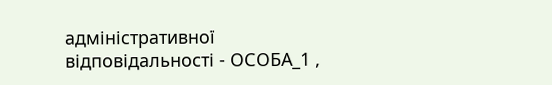адміністративної відповідальності - ОСОБА_1 ,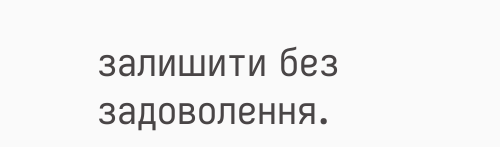залишити без задоволення.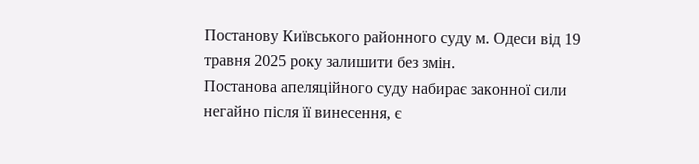Постанову Київського районного суду м. Одеси від 19 травня 2025 року залишити без змін.
Постанова апеляційного суду набирає законної сили негайно після її винесення, є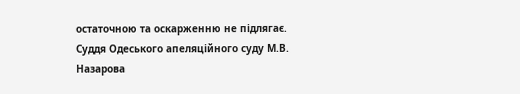остаточною та оскарженню не підлягає.
Суддя Одеського апеляційного суду М.В. Назарова